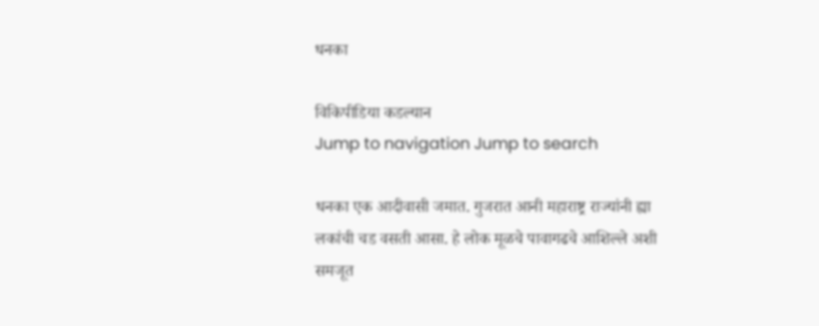धनका

विकिपीडिया कडल्यान
Jump to navigation Jump to search

धनका एक आदीवासी जमात. गुजरात आनी महाराष्ट्र राज्यांनी ह्या लकांची चड वसती आसा. हे लोक मूळचे पावागढचे आशिल्ले अशी समजूत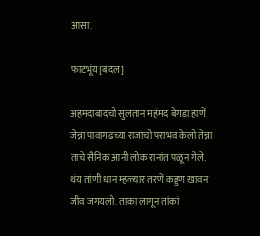आसा.

फाटभूंय[बदल]

अहमदाबादचो सुलतान महंमद बेगडा हाणें जेन्ना पावागढच्या राजाचो पराभव केलो तेन्ना ताचे सैनिक आनी लोक रानांत पळून गेले. थंय तांणी धान म्हळ्यार तरणें कड्डण खावन जीव जगयलो. ताका लागून तांकां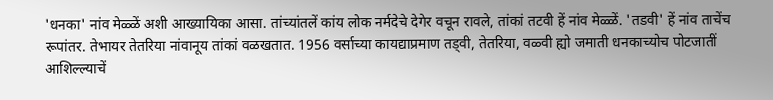'धनका' नांव मेळ्ळें अशी आख्यायिका आसा. तांच्यांतलें कांय लोक नर्मदेचे देगेर वचून रावले, तांकां तटवी हें नांव मेळ्ळें. 'तडवी' हें नांव ताचेंच रूपांतर. तेभायर तेतरिया नांवानूय तांकां वळखतात. 1956 वर्साच्या कायद्याप्रमाण तड्वी, तेतरिया, वळ्वी ह्यो जमाती धनकाच्योच पोटजातीं आशिल्ल्याचें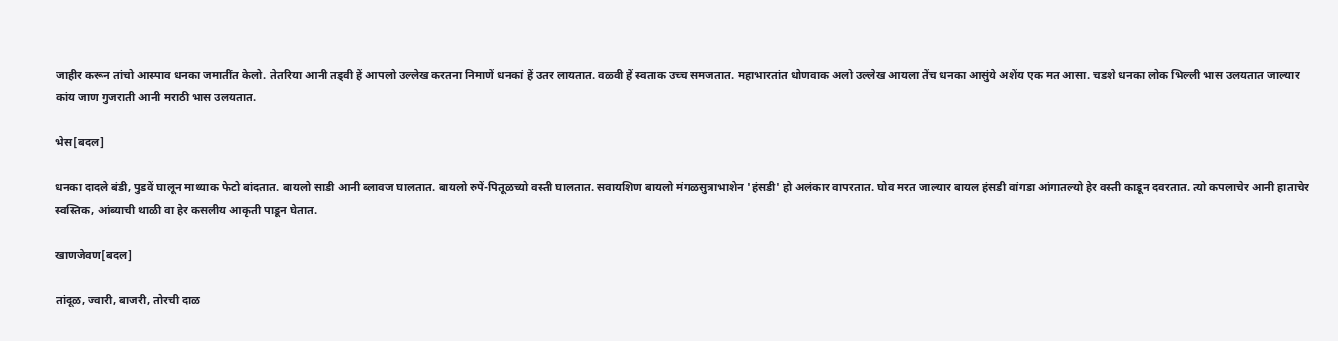जाहीर करून तांचो आस्पाव धनका जमातींत केलो. तेतरिया आनी तड्वी हें आपलो उल्लेख करतना निमाणें धनकां हें उतर लायतात. वळ्वी हें स्वताक उच्च समजतात. महाभारतांत धोणवाक अलो उल्लेख आयला तेंच धनका आसुंये अशेंय एक मत आसा. चडशे धनका लोक भिल्ली भास उलयतात जाल्यार कांय जाण गुजराती आनी मराठी भास उलयतात.

भेस[बदल]

धनका दादले बंडी, पुडवें घालून माथ्याक फेटो बांदतात. बायलो साडी आनी ब्लावज घालतात. बायलो रुपें-पितूळच्यो वस्ती घालतात. सवायशिण बायलो मंगळसुत्राभाशेन 'हंसडी' हो अलंकार वापरतात. घोव मरत जाल्यार बायल हंसडी वांगडा आंगातल्यो हेर वस्ती काडून दवरतात. त्यो कपलाचेर आनी हाताचेर स्वस्तिक, आंब्याची थाळी वा हेर कसलीय आकृती पाडून घेतात.

खाणजेवण[बदल]

तांदूळ, ज्वारी, बाजरी, तोरची दाळ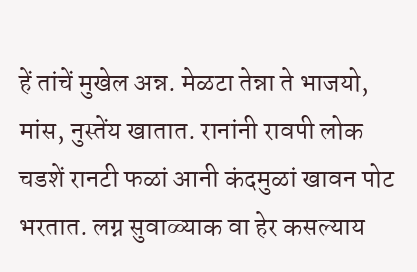हें तांचें मुखेल अन्न. मेळटा तेन्ना ते भाजयो, मांस, नुस्तेंय खातात. रानांनी रावपी लोक चडशें रानटी फळां आनी कंदमुळां खावन पोट भरतात. लग्न सुवाळ्याक वा हेर कसल्याय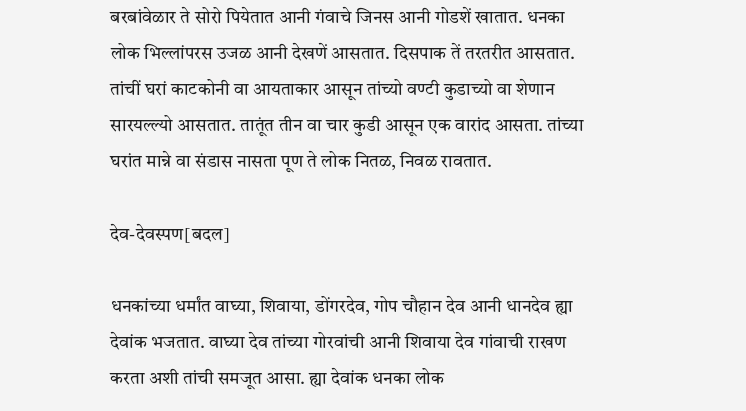बरबांवेळार ते सोरो पियेतात आनी गंवाचे जिनस आनी गोडशें खातात. धनका लोक भिल्लांपरस उजळ आनी देखणें आसतात. दिसपाक तें तरतरीत आसतात. तांचीं घरां काटकोनी वा आयताकार आसून तांच्यो वण्टी कुडाच्यो वा शेणान सारयल्ल्यो आसतात. तातूंत तीन वा चार कुडी आसून एक वारांद आसता. तांच्या घरांत मान्ने वा संडास नासता पूण ते लोक नितळ, निवळ रावतात.

देव-देवस्पण[बदल]

धनकांच्या धर्मांत वाघ्या, शिवाया, डोंगरदेव, गोप चौहान देव आनी धानदेव ह्या देवांक भजतात. वाघ्या देव तांच्या गोरवांची आनी शिवाया देव गांवाची राखण करता अशी तांची समजूत आसा. ह्या देवांक धनका लोक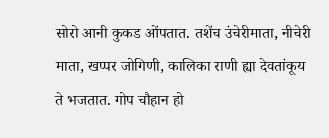सोरो आनी कुकड ओंपतात. तशेंच उंचेरीमाता, नीचेरी माता, खप्पर जोगिणी, कालिका राणी ह्या देवतांकूय ते भजतात. गोप चौहान हो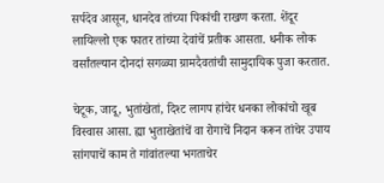सर्पदेव आसून, धानदेव तांच्या पिकांची राखण करता. शेंदूर लायिल्लो एक फातर तांच्या देवांचें प्रतीक आसता. धनीक लोक वर्सांतल्यान दोनदां सगळ्या ग्रामदैवतांची सामुदायिक पुजा करतात.

चेटूक, जादू, भुतांखेतां, दिश्ट लागप हांचेर धनका लोकांचो खूब विस्वास आसा. ह्या भुताखेतांचें वा रोगाचें निदान करून तांचेर उपाय सांगपाचें काम ते गांवांतल्या भगताचेर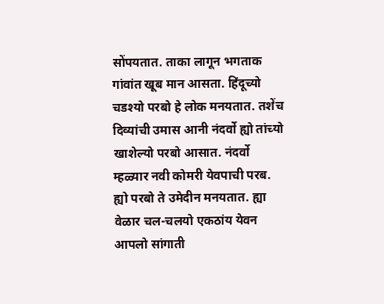सोंपयतात. ताका लागून भगताक गांवांत खूब मान आसता. हिंदूच्यो चडश्यो परबो हे लोक मनयतात. तशेंच दिव्यांची उमास आनी नंदर्वो ह्यो तांच्यो खाशेल्यो परबो आसात. नंदर्वो म्हळ्यार नवी कोमरी येवपाची परब. ह्यो परबो ते उमेदीन मनयतात. ह्या वेळार चल-चलयो एकठांय येवन आपलो सांगाती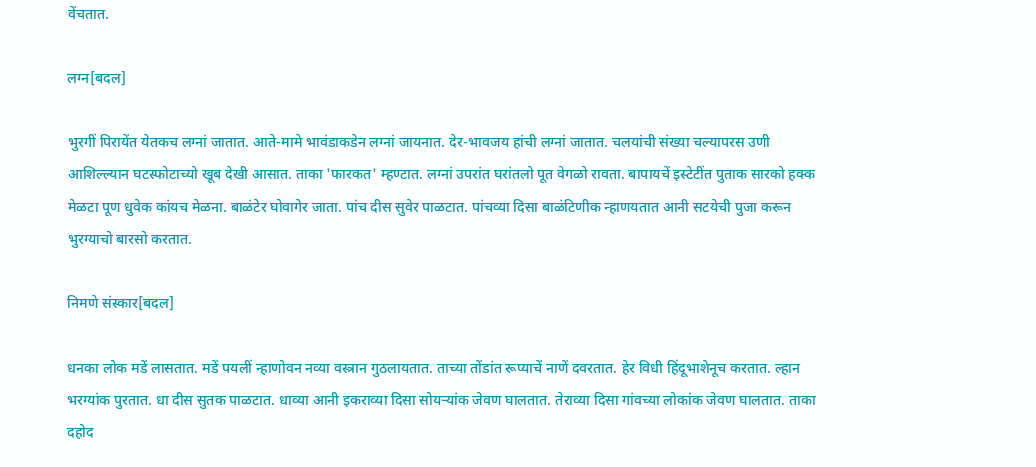वेंचतात.

लग्न[बदल]

भुरगीं पिरायेंत येतकच लग्नां जातात. आते-मामे भावंडाकडेन लग्नां जायनात. देर-भावजय हांची लग्नां जातात. चलयांची संख्या चल्यापरस उणी आशिल्ल्यान घटस्फोटाच्यो खूब देखी आसात. ताका 'फारकत' म्हण्टात. लग्नां उपरांत घरांतलो पूत वेगळो रावता. बापायचें इस्टेटींत पुताक सारको हक्क मेळटा पूण धुवेक कांयच मेळना. बाळंटेर घोवागेर जाता. पांच दीस सुवेर पाळटात. पांचव्या दिसा बाळंटिणीक न्हाणयतात आनी सटयेची पुजा करून भुरग्याचो बारसो करतात.

निमणे संस्कार[बदल]

धनका लोक मडें लासतात. मडें पयलीं न्हाणोवन नव्या वस्त्रान गुठलायतात. ताच्या तोंडांत रूप्याचें नाणें दवरतात. हेर विधी हिंदूभाशेनूच करतात. ल्हान भरग्यांक पुरतात. धा दीस सुतक पाळटात. धाव्या आनी इकराव्या दिसा सोयऱ्यांक जेवण घालतात. तेराव्या दिसा गांवच्या लोकांक जेवण घालतात. ताका दहोद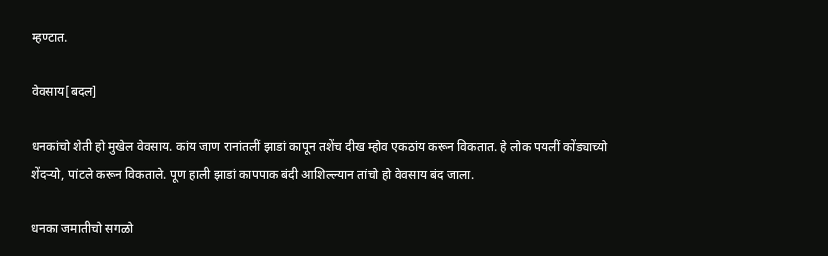म्हण्टात.

वेवसाय[बदल]

धनकांचो शेती हो मुखेल वेवसाय. कांय जाण रानांतलीं झाडां कापून तशेंच दीख म्होव एकठांय करून विकतात. हे लोक पयलीं कोंड्याच्यो शेंदऱ्यो, पांटले करून विकताले. पूण हाली झाडां कापपाक बंदी आशिल्ल्यान तांचो हो वेवसाय बंद जाला.

धनका जमातीचो सगळो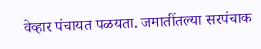वेव्हार पंचायत पळयता. जमातींतल्या सरपंचाक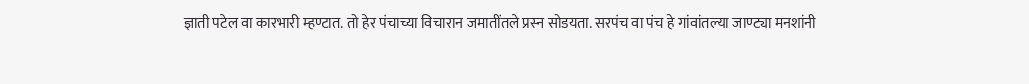ज्ञाती पटेल वा कारभारी म्हण्टात. तो हेर पंचाच्या विचारान जमातींतले प्रस्न सोडयता. सरपंच वा पंच हे गांवांतल्या जाण्ट्या मनशांनी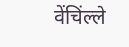वेंचिंल्ले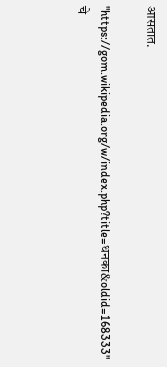आसतात.

"https://gom.wikipedia.org/w/index.php?title=धनका&oldid=168333" चे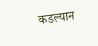कडल्यान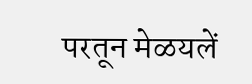परतून मेळयलें